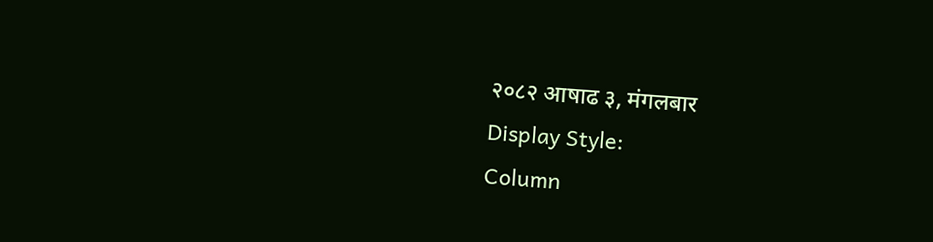२०८२ आषाढ ३, मंगलबार
Display Style:
Column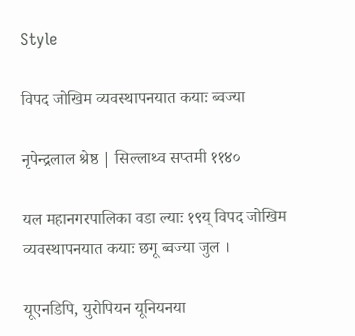Style

विपद जोखिम व्यवस्थापनयात कयाः ब्वज्या

नृपेन्द्रलाल श्रेष्ठ | सिल्लाथ्व सप्तमी ११४०

यल महानगरपालिका वडा ल्याः १९य् विपद जोखिम व्यवस्थापनयात कयाः छगू ब्वज्या जुल ।

यूएनडिपि, युरोपियन यूनियनया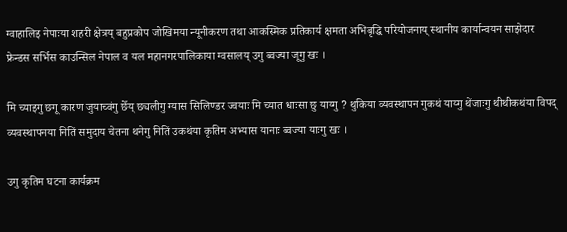ग्वाहालिइ नेपाःया शहरी क्षेत्रय् बहुप्रकोप जोखिमया न्यूनीकरण तथा आकस्मिक प्रतिकार्य क्षमता अभिबृद्धि परियोजनाय् स्थानीय कार्यान्वयन साझेदार
फ्रेन्डस सर्भिस काउन्सिल नेपाल व यल महानगरपालिकाया ग्वसालय् उगु ब्वज्या जूगु खः ।

मि च्याइगु छगू कारण जुयाच्वंगु छेँय् छ्यलीगु ग्यास सिलिण्डर ज्वयाः मि च्यात धाःसा छु याय्गु ? थुकिया व्यवस्थापन गुकथं याय्गु थेंजाःगु थीथीकथंया विपद् व्यवस्थापनया नितिं समुदाय चेतना थनेगु नितिं उकथंया कृतिम अभ्यास यानाः ब्वज्या याःगु खः ।

उगु कृतिम घटना कार्यक्रम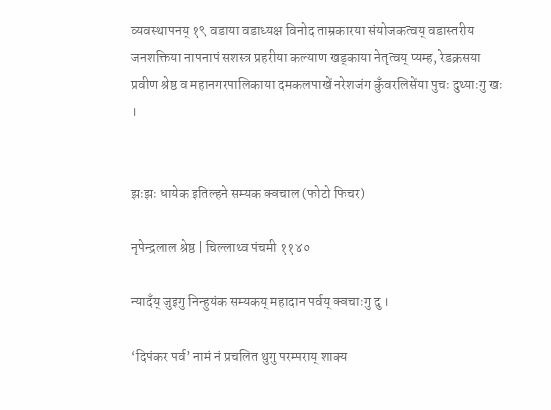व्यवस्थापनय् १९ वडाया वडाध्यक्ष विनोद ताम्रकारया संयोजकत्वय् वडास्तरीय जनशक्तिया नापनापं सशस्त्र प्रहरीया कल्याण खड्काया नेतृत्वय् प्यम्ह, रेडक्रसया प्रवीण श्रेष्ठ व महानगरपालिकाया दमकलपाखें नरेशजंग कुँवरलिसेंया पुचः दुथ्याःगु खः ।


झःझः धायेक इतिल्हने सम्यक क्वचाल (फोटो फिचर)

नृपेन्द्रलाल श्रेष्ठ | चिल्लाथ्व पंचमी ११४०

न्यादँय् जुइगु निन्हुयंक सम्यकय् महादान पर्वय् क्वचाःगु दु ।

‘दिपंकर पर्व’ नामं नं प्रचलित थुगु परम्पराय् शाक्य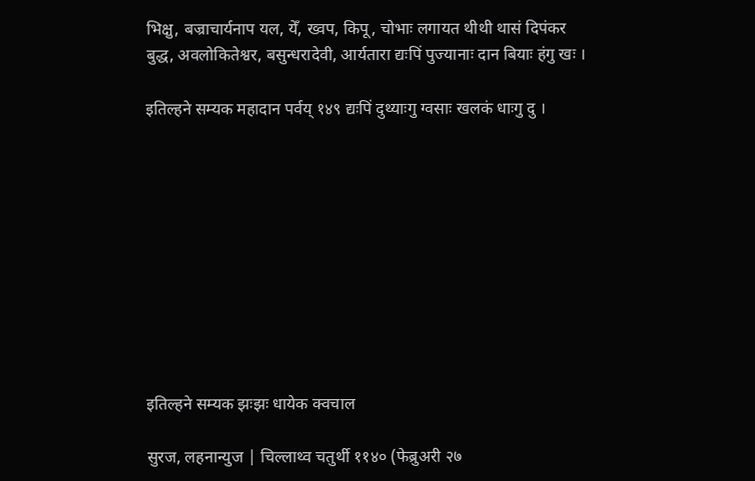भिक्षु, बज्राचार्यनाप यल, येँ, ख्वप, किपू, चोभाः लगायत थीथी थासं दिपंकर बुद्ध, अवलोकितेश्वर, बसुन्धरादेवी, आर्यतारा द्यःपिं पुज्यानाः दान बियाः हंगु खः ।

इतिल्हने सम्यक महादान पर्वय् १४९ द्यःपिं दुथ्याःगु ग्वसाः खलकं धाःगु दु ।










इतिल्हने सम्यक झःझः धायेक क्वचाल

सुरज, लहनान्युज | चिल्लाथ्व चतुर्थी ११४० (फेब्रुअरी २७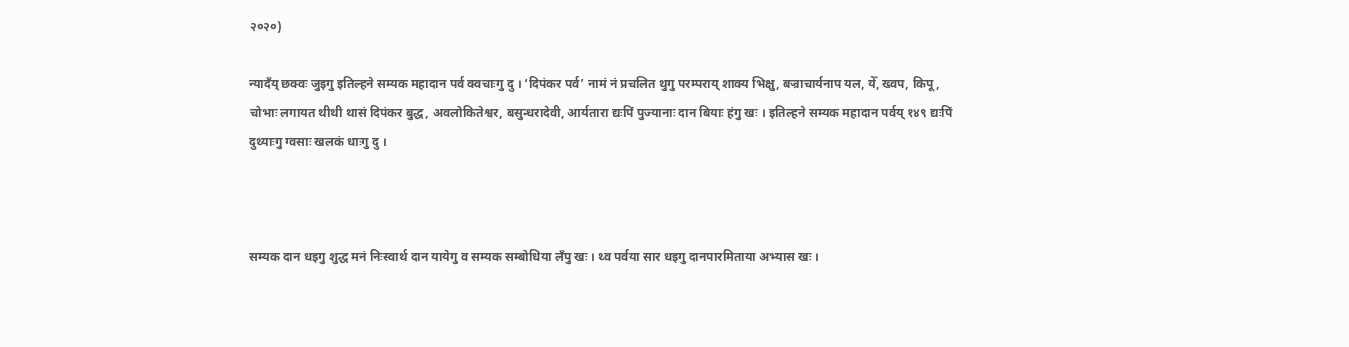२०२०)

न्यादँय् छक्वः जुइगु इतिल्हने सम्यक महादान पर्व क्वचाःगु दु । ‘दिपंकर पर्व’ नामं नं प्रचलित थुगु परम्पराय् शाक्य भिक्षु, बज्राचार्यनाप यल, येँ, ख्वप, किपू, चोभाः लगायत थीथी थासं दिपंकर बुद्ध, अवलोकितेश्वर, बसुन्धरादेवी, आर्यतारा द्यःपिं पुज्यानाः दान बियाः हंगु खः । इतिल्हने सम्यक महादान पर्वय् १४९ द्यःपिं दुथ्याःगु ग्वसाः खलकं धाःगु दु ।



सम्यक दान धइगु शुद्ध मनं निःस्वार्थ दान यायेगु व सम्यक सम्बोधिया लँपु खः । थ्व पर्वया सार धइगु दानपारमिताया अभ्यास खः ।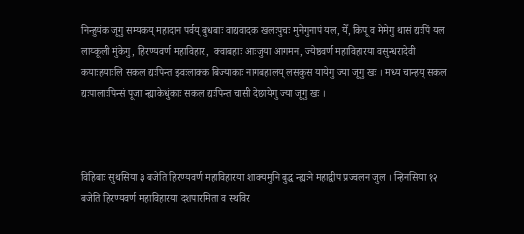निन्हुयंक जूगु सम्यकय् महादान पर्वय् बुधबाः वाद्यवादक खलःपुचः मुनेगुनापं यल, येँ, किपू व मेमेगु थासं द्यःपिं यल लाय्कूली मुंकेगु, हिरण्यवर्ण महाविहार,  क्वाबहाः आःजुया आगमन, ज्येष्ठवर्ण महाविहारया वसुन्धरादेवी कयाःहयाःलि सकल द्यःपिन्त झ्वःलाक्क बिज्याकाः नागबहालय् लसकुस यायेगु ज्या जूगु खः । मध्य चान्हय् सकल द्यःपालाःपिन्सं पूजा न्ह्याकेधुंकाः सकल द्यःपिन्त चासी देछायेगु ज्या जूगु खः ।



विहिबाः सुथसिया ३ बजेति हिरण्यवर्ण महाविहारया शाक्यमुनि बुद्ध न्ह्यःने महाद्वीप प्रज्वलन जुल । न्हिनसिया १२ बजेति हिरण्यवर्ण महाविहारया दशपारमिता व स्थविर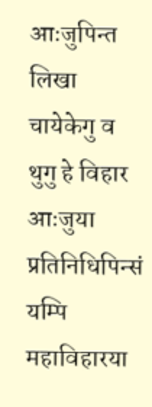आःजुपिन्त लिखा चायेकेगु व थुगु हे विहार आःजुया प्रतिनिधिपिन्सं यम्पि महाविहारया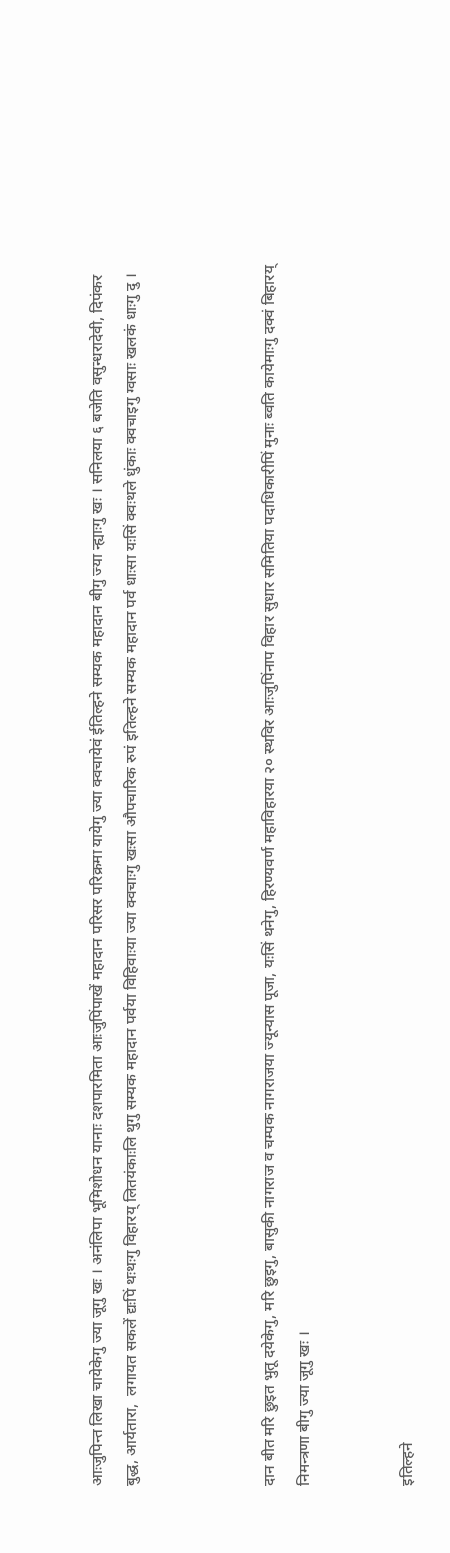आःजुपिन्त लिखा चायेकेगु ज्या जूगु खः । अनंलिपा भूमिशोधन यानाः दशपारमिता आःजुपिंपाखें महादान परिसर परिक्रमा यायेगु ज्या क्वचायेवं ईतिल्हने सम्यक महादान बीगु ज्या न्ह्याःगु खः । सनिलया ६ बजेति वसुन्धरादेवी, दिपंकर बुद्ध, आर्यतारा,  लगायत सकलें द्यःपिं थःथःगु विहारय् लितयंकाःलि थुगु सम्यक महादान पर्वया विहिवाःया ज्या क्वचाःगु खःसा औपचारिक रुपं इतिल्हने सम्यक महादान पर्व धाःसा यःसिं क्वःथले धुंकाः क्वचाइगु ग्वसाः खलकं धाःगु दु ।



दान बीत मरि छुइत भुतू दयेकेगु, मरि छुइगु, बासुकी नागराज व चम्पक नागराजया ज्यून्यास पूजा, यःसिं थनेगु, हिरण्यवर्ण महाविहारया २० स्थविर आःजुपिंनाप विहार सुधार समितिया पदाधिकारीपिं मुनाः ब्वति कायेमाःगु दक्वं बिहारय् निमन्त्रणा बीगु ज्या जूगु खः ।


इतिल्हने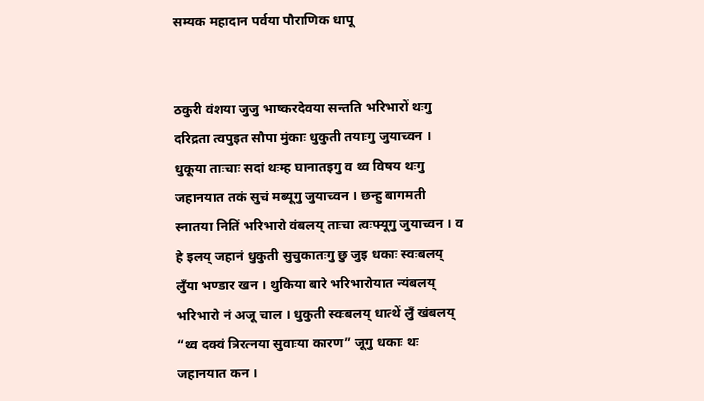सम्यक महादान पर्वया पौराणिक धापू


ठकुरी वंशया जुजु भाष्करदेवया सन्तति भरिभारों थःगु दरिद्रता त्वपुइत सौपा मुंकाः धुकुती तयाःगु जुयाच्वन । धुकूया ताःचाः सदां थःम्ह घानातइगु व थ्व विषय थःगु जहानयात तकं सुचं मब्यूगु जुयाच्वन । छन्हु बागमती स्नातया नितिं भरिभारो वंबलय् ताःचा त्वःफ्यूगु जुयाच्वन । व हे इलय् जहानं धुकुती सुचुकातःगु छु जुइ धकाः स्वःबलय् लुँया भण्डार खन । थुकिया बारे भरिभारोयात न्यंबलय् भरिभारो नं अजू चाल । धुकुती स्वःबलय् धात्थें लुँ खंबलय् “थ्व दक्वं त्रिरत्नया सुवाःया कारण” जूगु धकाः थः जहानयात कन ।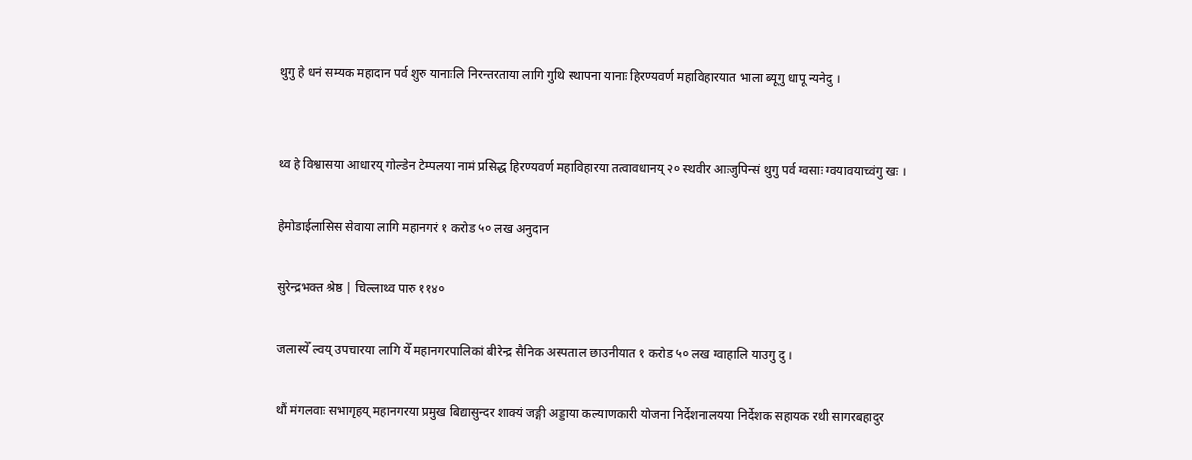थुगु हे धनं सम्यक महादान पर्व शुरु यानाःलि निरन्तरताया लागि गुथि स्थापना यानाः हिरण्यवर्ण महाविहारयात भाला ब्यूगु धापू न्यनेदु ।


थ्व हे विश्वासया आधारय् गोल्डेन टेम्पलया नामं प्रसिद्ध हिरण्यवर्ण महाविहारया तत्वावधानय् २० स्थवीर आःजुपिन्सं थुगु पर्व ग्वसाः ग्वयावयाच्वंगु खः ।

हेमोडाईलासिस सेवाया लागि महानगरं १ करोड ५० लख अनुदान

सुरेन्द्रभक्त श्रेष्ठ | चिल्लाथ्व पारु ११४०

जलास्येँ ल्वय् उपचारया लागि येँ महानगरपालिकां बीरेन्द्र सैनिक अस्पताल छाउनीयात १ करोड ५० लख ग्वाहालि याउगु दु ।

थौं मंगलवाः सभागृहय् महानगरया प्रमुख बिद्यासुन्दर शाक्यं जङ्गी अड्डाया कल्याणकारी योजना निर्देशनालयया निर्देशक सहायक रथी सागरबहादुर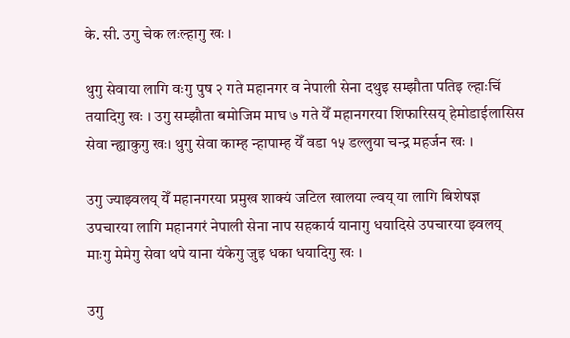के. सी. उगु चेक लःल्हागु खः ।

थुगु सेवाया लागि वःगु पुष २ गते महानगर व नेपाली सेना दथुइ सम्झौता पतिइ ल्हाःचिं तयादिगु खः । उगु सम्झौता बमोजिम माघ ७ गते येँ महानगरया शिफारिसय् हेमोडाईलासिस सेवा न्ह्याकुगु खः। थुगु सेवा काम्ह न्हापाम्ह येँ वडा १५ डल्लुया चन्द्र महर्जन खः ।

उगु ज्याझ्वलय् येँ महानगरया प्रमुख शाक्यं जटिल खालया ल्वय् या लागि बिशेषज्ञ उपचारया लागि महानगरं नेपाली सेना नाप सहकार्य यानागु धयादिसे उपचारया झ्वलय् माःगु मेमेगु सेवा थपे याना यंकेगु जुइ धका धयादिगु खः ।

उगु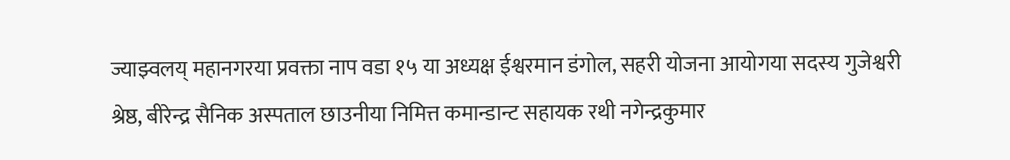ज्याझ्वलय् महानगरया प्रवक्ता नाप वडा १५ या अध्यक्ष ईश्वरमान डंगोल, सहरी योजना आयोगया सदस्य गुजेश्वरी श्रेष्ठ, बीरेन्द्र सैनिक अस्पताल छाउनीया निमित्त कमान्डान्ट सहायक रथी नगेन्द्रकुमार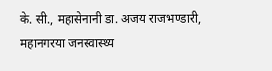के. सी., महासेनानी डा. अजय राजभण्डारी, महानगरया जनस्वास्थ्य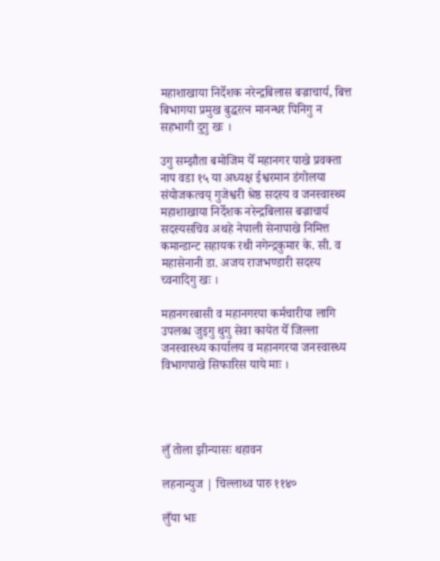महाशाखाया निर्देशक नरेन्द्रबिलास बज्राचार्य, बित्त बिभागया प्रमुख बुद्धरत्न मानन्धर पिनिगु न सहभागी दुगु खः ।

उगु सम्झौता बमोजिम येँ महानगर पाखे प्रवक्ता नाप वडा १५ या अध्यक्ष ईश्वरमान डंगोलया संयोजकत्वय् गुजेश्वरी श्रेष्ठ सदस्य व जनस्वास्थ्य महाशाखाया निर्देशक नरेन्द्रबिलास बज्राचार्य सदस्यसचिव अथहे नेपाली सेनापाखे निमित्त कमान्डान्ट सहायक रथी नगेन्द्रकुमार के. सी. व महासेनानी डा. अजय राजभण्डारी सदस्य च्वनादिगु खः ।

महानगरबासी व महानगरया कर्मचारीया लागि उपलब्ध जुइगु थुगु सेवा कायेत येँ जिल्ला जनस्वास्थ्य कार्यालय व महानगरया जनस्वास्थ्य विभागपाखे सिफारिस याये माः ।




लुँ तोला झीन्यासः थहावन

लहनान्युज | चिल्लाथ्व पारु ११४०

लुँया भाः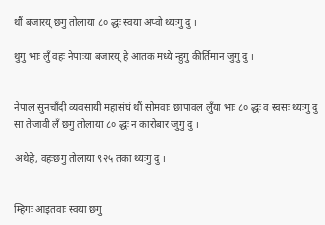थौं बजारय् छगु तोलाया ८० द्धः स्वया अप्वो थ्यःगु दु ।

थुगु भाः लुँ वहः नेपाःया बजारय् हे आतक मध्ये न्हुगु कीर्तिमान जुगु दु ।


नेपाल सुनचाँदी व्यवसायी महासंघं थौं सोमवाः छापावल लुँया भाः ८० द्धः व स्वसः थ्यःगु दु सा तेजावी लँ छगु तोलाया ८० द्धः न कारोबार जुगु दु ।

अथेहे, वहःछगु तोलाया ९२५ तका थ्यःगु दु ।


म्हिगः आइतवाः स्वया छगु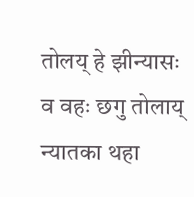तोलय् हे झीन्यासः व वहः छगु तोलाय् न्यातका थहा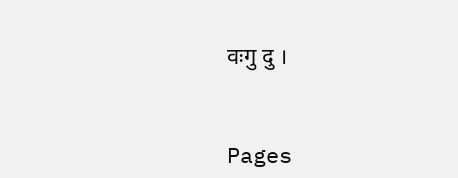वःगु दु ।


Pages